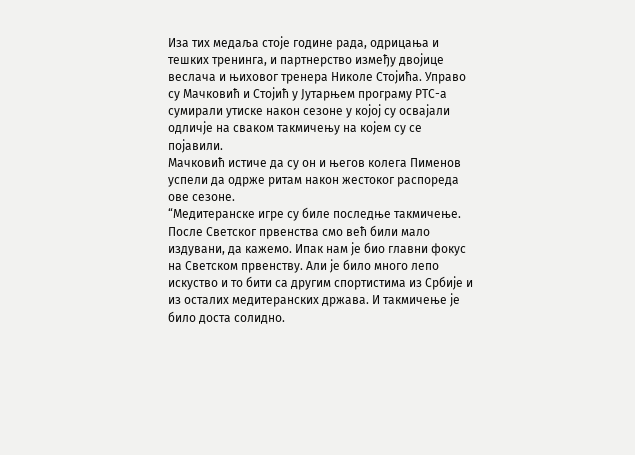Иза тих медаља стоје године рада, одрицања и тешких тренинга, и партнерство између двојице веслача и њиховог тренера Николе Стојића. Управо су Мачковић и Стојић у Јутарњем програму РТС-а сумирали утиске након сезоне у којој су освајали одличје на сваком такмичењу на којем су се појавили.
Мачковић истиче да су он и његов колега Пименов успели да одрже ритам након жестоког распореда ове сезоне.
“Медитеранске игре су биле последње такмичење. После Светског првенства смо већ били мало издувани, да кажемо. Ипак нам је био главни фокус на Светском првенству. Али је било много лепо искуство и то бити са другим спортистима из Србије и из осталих медитеранских држава. И такмичење је било доста солидно.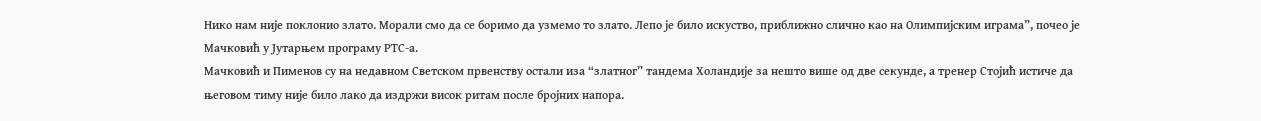Нико нам није поклонио злато. Морали смо да се боримо да узмемо то злато. Лепо је било искуство, приближно слично као на Олимпијским играма”, почео је Мачковић у Јутарњем програму РТС-а.
Мачковић и Пименов су на недавном Светском првенству остали иза “златног” тандема Холандије за нешто више од две секунде, а тренер Стојић истиче да његовом тиму није било лако да издржи висок ритам после бројних напора.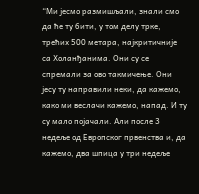“Ми јесмо размишљали, знали смо да ће ту бити, у том делу трке, трећих 500 метара, најкритичније са Холанђанима. Они су се спремали за ово такмичење. Они јесу ту направили неки, да кажемо, како ми веслачи кажемо, напад. И ту су мало појачали. Али после 3 недеље од Европског првенства и, да кажемо, два шпица у три недеље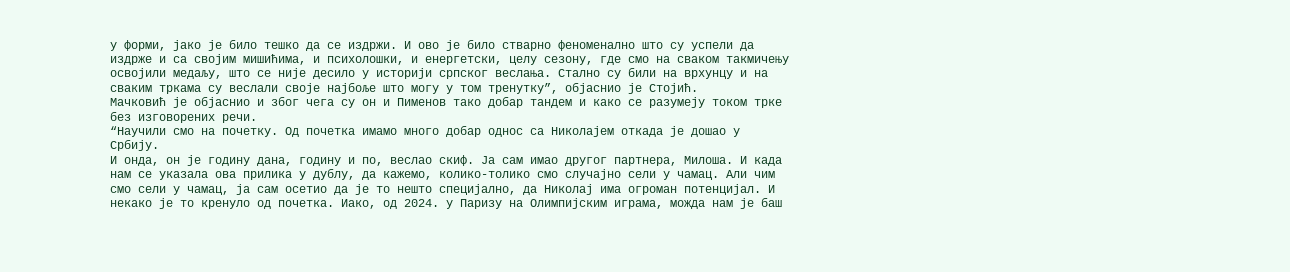у форми, јако је било тешко да се издржи. И ово је било стварно феноменално што су успели да издрже и са својим мишићима, и психолошки, и енергетски, целу сезону, где смо на сваком такмичењу освојили медаљу, што се није десило у историји српског веслања. Стално су били на врхунцу и на сваким тркама су веслали своје најбоље што могу у том тренутку”, објаснио је Стојић.
Мачковић је објаснио и због чега су он и Пименов тако добар тандем и како се разумеју током трке без изговорених речи.
“Научили смо на почетку. Од почетка имамо много добар однос са Николајем откада је дошао у Србију.
И онда, он је годину дана, годину и по, веслао скиф. Ја сам имао другог партнера, Милоша. И када нам се указала ова прилика у дублу, да кажемо, колико-толико смо случајно сели у чамац. Али чим смо сели у чамац, ја сам осетио да је то нешто специјално, да Николај има огроман потенцијал. И некако је то кренуло од почетка. Иако, од 2024. у Паризу на Олимпијским играма, можда нам је баш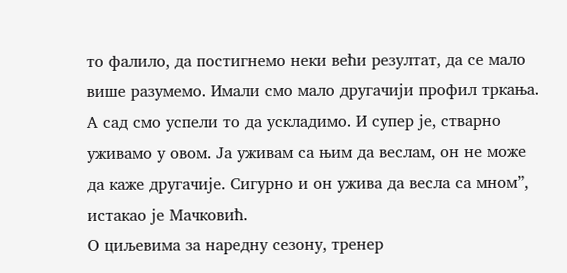то фалило, да постигнемо неки већи резултат, да се мало више разумемо. Имали смо мало другачији профил тркања. А сад смо успели то да ускладимо. И супер је, стварно уживамо у овом. Ја уживам са њим да веслам, он не може да каже другачије. Сигурно и он ужива да весла са мном”, истакао је Мачковић.
О циљевима за наредну сезону, тренер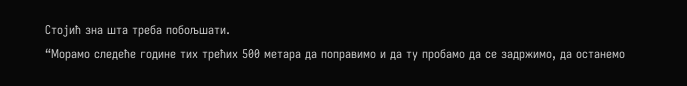Стојић зна шта треба побољшати.
“Морамо следеће године тих трећих 500 метара да поправимо и да ту пробамо да се задржимо, да останемо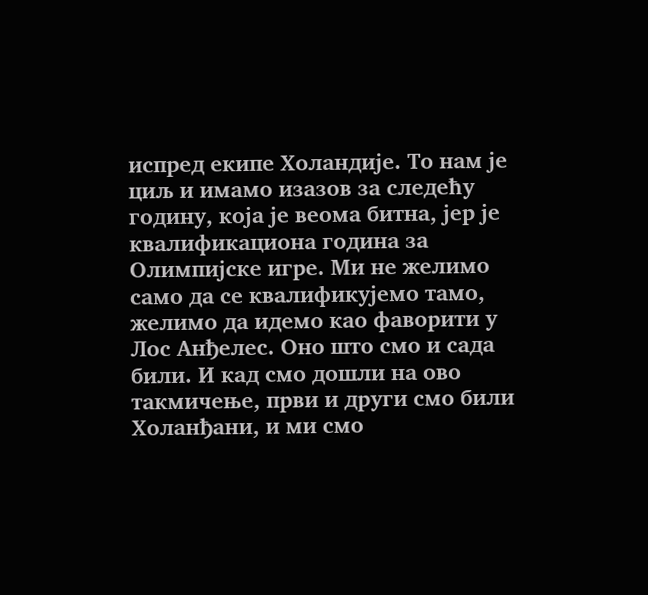испред екипе Холандије. То нам је циљ и имамо изазов за следећу годину, која је веома битна, јер је квалификациона година за Олимпијске игре. Ми не желимо само да се квалификујемо тамо, желимо да идемо као фаворити у Лос Анђелес. Оно што смо и сада били. И кад смо дошли на ово такмичење, први и други смо били Холанђани, и ми смо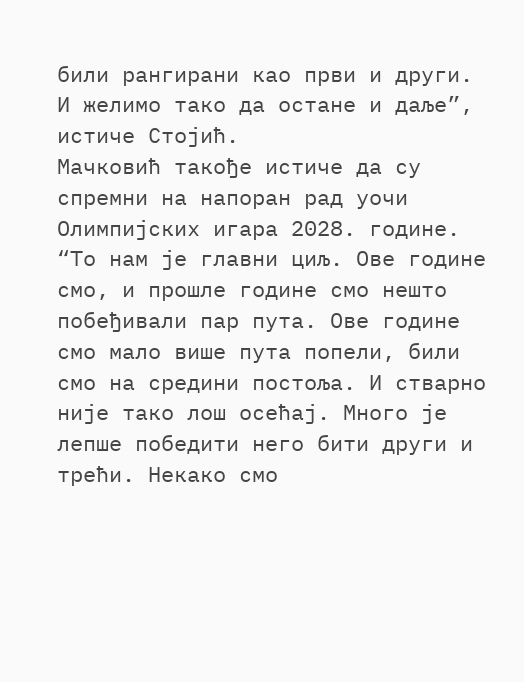били рангирани као први и други. И желимо тако да остане и даље”, истиче Стојић.
Мачковић такође истиче да су спремни на напоран рад уочи Олимпијских игара 2028. године.
“То нам је главни циљ. Ове године смо, и прошле године смо нешто побеђивали пар пута. Ове године смо мало више пута попели, били смо на средини постоља. И стварно није тако лош осећај. Много је лепше победити него бити други и трећи. Некако смо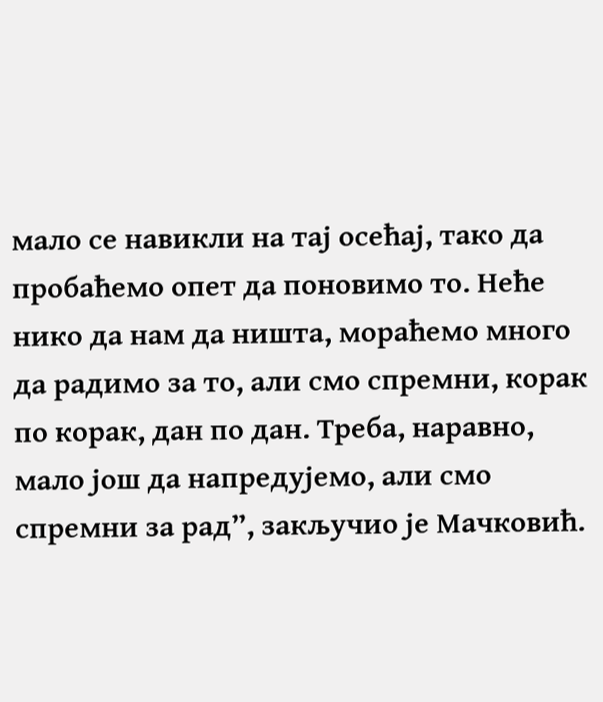мало се навикли на тај осећај, тако да пробаћемо опет да поновимо то. Неће нико да нам да ништа, мораћемо много да радимо за то, али смо спремни, корак по корак, дан по дан. Треба, наравно, мало још да напредујемо, али смо спремни за рад”, закључио је Мачковић.